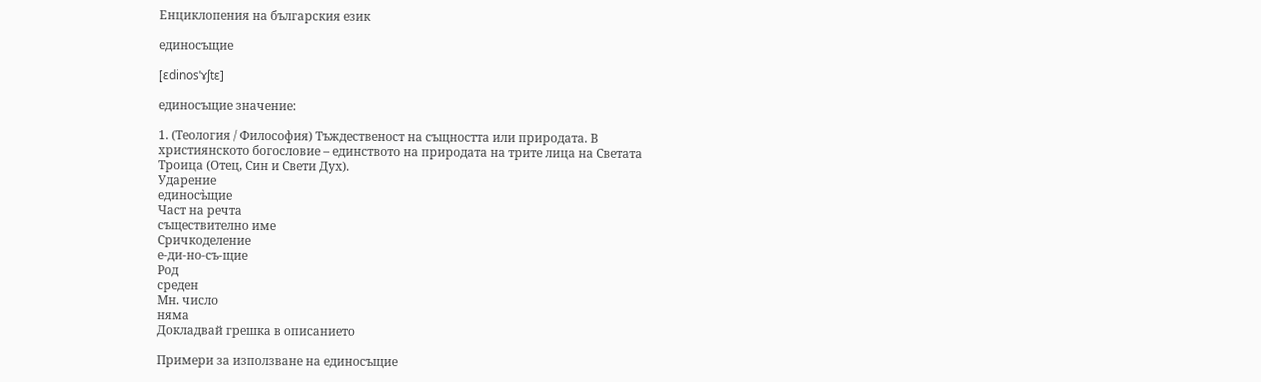Енциклопения на българския език

единосъщие

[ɛdinosˈɤʃtɛ]

единосъщие значение:

1. (Теология / Философия) Тъждественост на същността или природата. В християнското богословие – единството на природата на трите лица на Светата Троица (Отец, Син и Свети Дух).
Ударение
единосъ̀щие
Част на речта
съществително име
Сричкоделение
е-ди-но-съ-щие
Род
среден
Мн. число
няма
Докладвай грешка в описанието

Примери за използване на единосъщие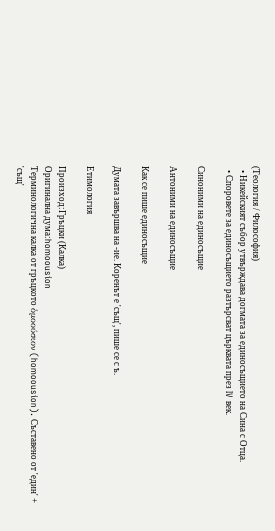(Теология / Философия)
  • Никейският събор утвърждава догмата за единосъщието на Сина с Отца.
  • Споровете за единосъщието разтърсват църквата през IV век.

Синоними на единосъщие

Антоними на единосъщие

Как се пише единосъщие

Думата завършва на -ие. Коренът е 'същ', пише се с ъ.

Етимология

Произход:Гръцки (Калка)
Оригинална дума:homoousion
Терминологична калка от гръцкото ὁμοούσιον (homoousion). Съставено от 'един' + 'същ'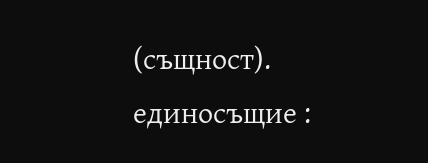(същност).
единосъщие :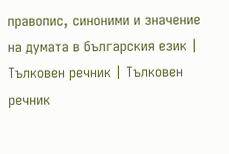правопис, синоними и значение на думата в българския език | Тълковен речник | Тълковен речник